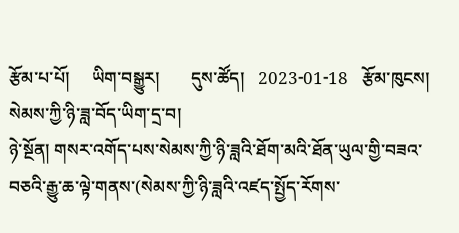རྩོམ་པ་པོ།     ཡིག་བསྒྱུར།       དུས་ཚོད།   2023-01-18   རྩོམ་ཁུངས།    སེམས་ཀྱི་ཉི་ཟླ་བོད་ཡིག་དྲ་བ།
ཉེ་སྔོན། གསར་འགོད་པས་སེམས་ཀྱི་ཉི་ཟླའི་ཐོག་མའི་ཐོན་ཡུལ་གྱི་བཟའ་བཅའི་རྒྱུ་ཆ་ལྟེ་གནས་(སེམས་ཀྱི་ཉི་ཟླའི་འཛད་སྤྱོད་རོགས་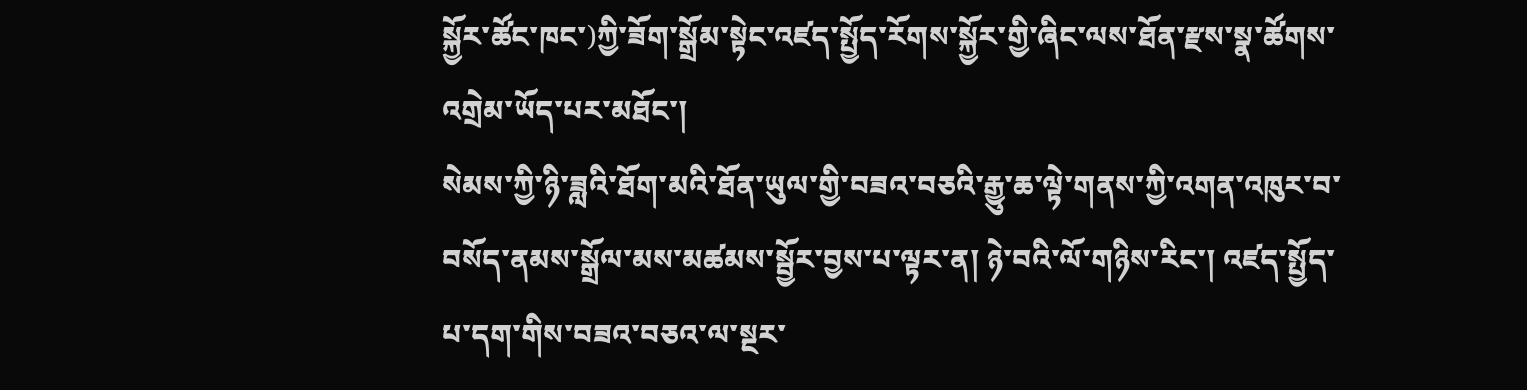སྐྱོར་ཚོང་ཁང་)ཀྱི་ཟོག་སྒྲོམ་སྟེང་འཛད་སྤྱོད་རོགས་སྐྱོར་གྱི་ཞིང་ལས་ཐོན་རྫས་སྣ་ཚོགས་འགྲེམ་ཡོད་པར་མཐོང་།
སེམས་ཀྱི་ཉི་ཟླའི་ཐོག་མའི་ཐོན་ཡུལ་གྱི་བཟའ་བཅའི་རྒྱུ་ཆ་ལྟེ་གནས་ཀྱི་འགན་འཁུར་བ་བསོད་ནམས་སྒྲོལ་མས་མཚམས་སྦྱོར་བྱས་པ་ལྟར་ན། ཉེ་བའི་ལོ་གཉིས་རིང་། འཛད་སྤྱོད་པ་དག་གིས་བཟའ་བཅའ་ལ་སྔར་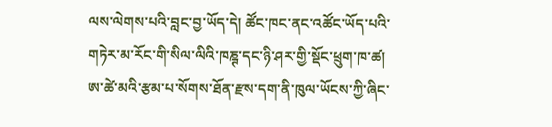ལས་ལེགས་པའི་བླང་བྱ་ཡོད་དེ། ཚོང་ཁང་ནང་འཚོང་ཡོད་པའི་གཏེར་མ་རོང་གི་སིལ་ལིའི་ཁཎྚ་དང་ཉི་ཤར་གྱི་སྡོང་ཕྲུག་ཁ་ཚ། ཨ་ཚེ་མའི་རྩམ་པ་སོགས་ཐོན་རྫས་དག་ནི་ཁུལ་ཡོངས་ཀྱི་ཞིང་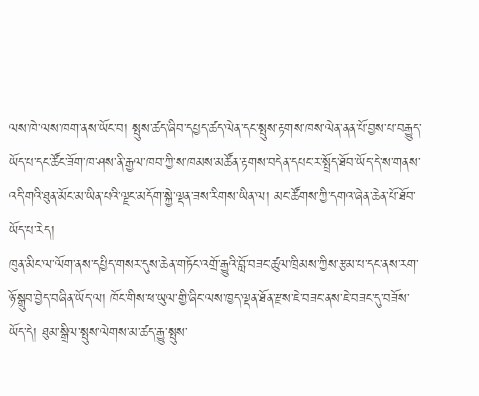ལས་ཁེ་ལས་ཁག་ནས་ཡོང་བ། སྤུས་ཚད་ཞིབ་དཔྱད་ཚད་ལེན་དང་སྤུས་རྟགས་ཁས་ལེན་ནན་པོ་བྱས་པ་བརྒྱུད་ཡོད་པ་དང་ཚོང་ཟོག་ཁ་ཤས་ནི་རྒྱལ་ཁབ་ཀྱི་ས་ཁམས་མཚོན་རྟགས་བདེན་དཔང་ར་སྤྲོད་ཐོབ་ཡོད་དེ་ས་གནས་འདི་གའི་ཐུན་མོང་མ་ཡིན་པའི་ལྗང་མདོག་སྐྱེ་ལྡན་ཟས་རིགས་ཡིན་ལ། མང་ཚོགས་ཀྱི་དགའ་ཞེན་ཆེན་པོ་ཐོབ་ཡོད་པ་རེད།
ཁུན་མིང་ལ་ལོག་ནས་དཔྱིད་གསར་དུས་ཆེན་གཏོང་འགྲོ་རྒྱུའི་བློ་བཟང་ཚུལ་ཁྲིམས་ཀྱིས་རྩམ་པ་དང་ནས་རག་ཉོ་སྒྲུབ་བྱེད་བཞིན་ཡོད་ལ། ཁོང་གིས་ཕ་ཡུལ་གྱི་ཞིང་ལས་ཁྱད་ལྡན་ཐོན་རྫས་ཇེ་བཟང་ནས་ཇེ་བཟང་དུ་བཟོས་ཡོད་དེ། ཐུམ་སྒྲིལ་སྤུས་ལེགས་མ་ཚད་རྒྱུ་སྤུས་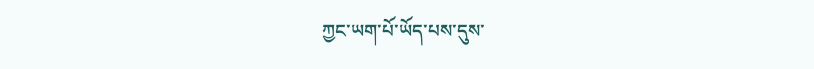ཀྱང་ཡག་པོ་ཡོད་པས་དུས་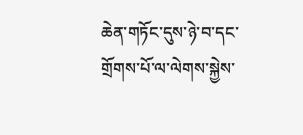ཆེན་གཏོང་དུས་ཉེ་བ་དང་གྲོགས་པོ་ལ་ལེགས་སྐྱེས་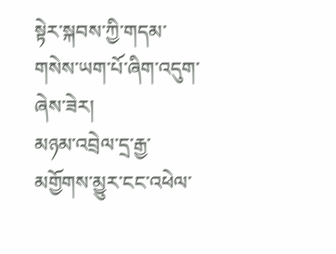སྟེར་སྐབས་ཀྱི་གདམ་གསེས་ཡག་པོ་ཞིག་འདུག་ཞེས་ཟེར།
མཉམ་འབྲེལ་དྲ་རྒྱ་མགྱོགས་མྱུར་ངང་འཕེལ་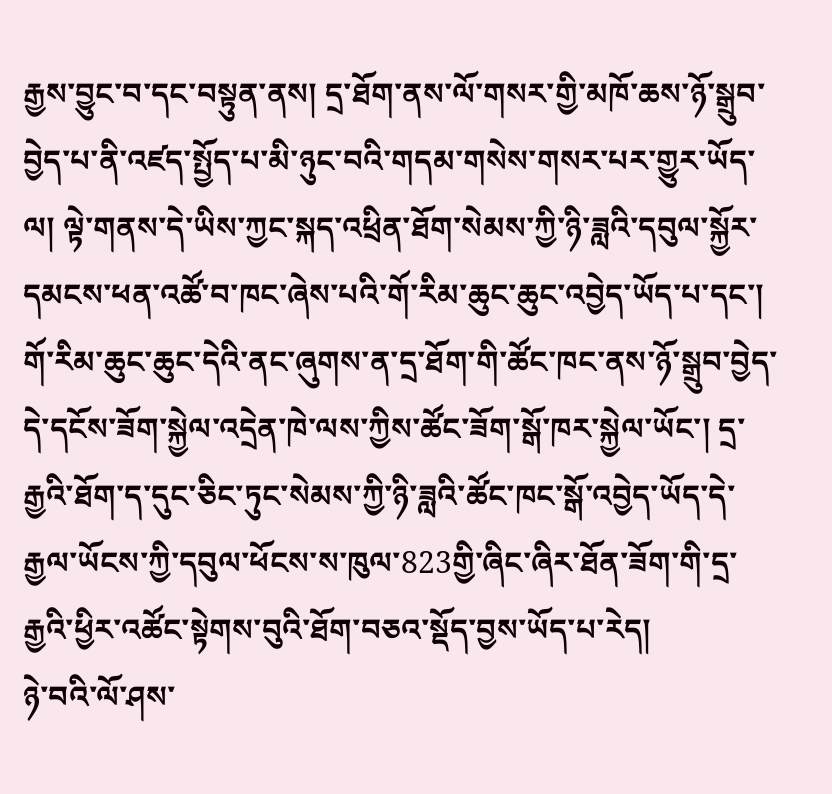རྒྱས་བྱུང་བ་དང་བསྟུན་ནས། དྲ་ཐོག་ནས་ལོ་གསར་གྱི་མཁོ་ཆས་ཉོ་སྒྲུབ་བྱེད་པ་ནི་འཛད་སྤྱོད་པ་མི་ཉུང་བའི་གདམ་གསེས་གསར་པར་གྱུར་ཡོད་ལ། ལྟེ་གནས་དེ་ཡིས་ཀྱང་སྐད་འཕྲིན་ཐོག་སེམས་ཀྱི་ཉི་ཟླའི་དབུལ་སྐྱོར་དམངས་ཕན་འཚོ་བ་ཁང་ཞེས་པའི་གོ་རིམ་ཆུང་ཆུང་འབྱེད་ཡོད་པ་དང་། གོ་རིམ་ཆུང་ཆུང་དེའི་ནང་ཞུགས་ན་དྲ་ཐོག་གི་ཚོང་ཁང་ནས་ཉོ་སྒྲུབ་བྱེད་དེ་དངོས་ཟོག་སྐྱེལ་འདྲེན་ཁེ་ལས་ཀྱིས་ཚོང་ཟོག་སྒོ་ཁར་སྐྱེལ་ཡོང་། དྲ་རྒྱའི་ཐོག་ད་དུང་ཅིང་ཏུང་སེམས་ཀྱི་ཉི་ཟླའི་ཚོང་ཁང་སྒོ་འབྱེད་ཡོད་དེ་རྒྱལ་ཡོངས་ཀྱི་དབུལ་ཕོངས་ས་ཁུལ་823གྱི་ཞིང་ཞིར་ཐོན་ཟོག་གི་དྲ་རྒྱའི་ཕྱིར་འཚོང་སྟེགས་བུའི་ཐོག་བཅའ་སྡོད་བྱས་ཡོད་པ་རེད།
ཉེ་བའི་ལོ་ཤས་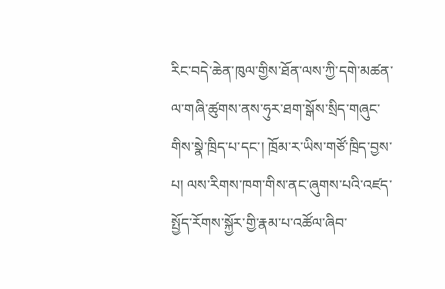རིང་བདེ་ཆེན་ཁུལ་གྱིས་ཐོན་ལས་ཀྱི་དགེ་མཚན་ལ་གཞི་ཚུགས་ནས་ཧུར་ཐག་སྒོས་སྲིད་གཞུང་གིས་སྣེ་ཁྲིད་པ་དང་། ཁྲོམ་ར་ཡིས་གཙོ་ཁྲིད་བྱས་པ། ལས་རིགས་ཁག་གིས་ནང་ཞུགས་པའི་འཛད་སྤྱོད་རོགས་སྐྱོར་གྱི་རྣམ་པ་འཚོལ་ཞིབ་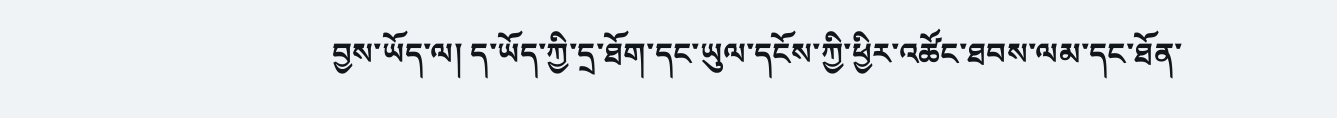བྱས་ཡོད་ལ། ད་ཡོད་ཀྱི་དྲ་ཐོག་དང་ཡུལ་དངོས་ཀྱི་ཕྱིར་འཚོང་ཐབས་ལམ་དང་ཐོན་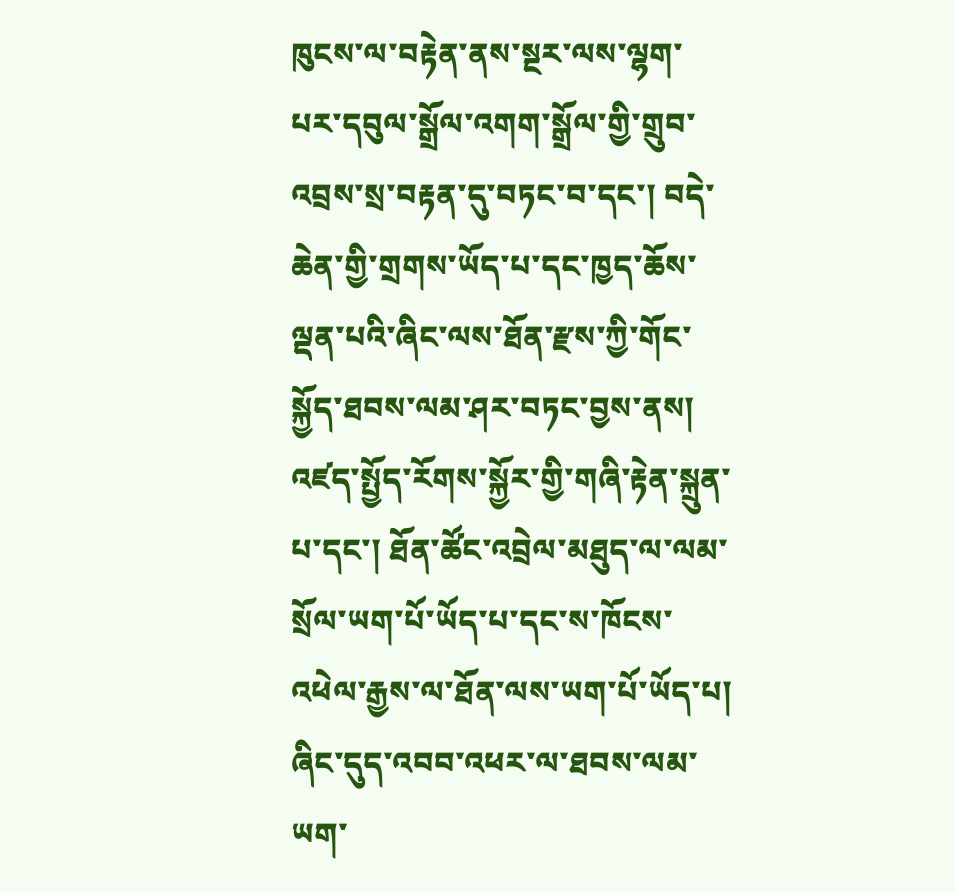ཁུངས་ལ་བརྟེན་ནས་སྔར་ལས་ལྷག་པར་དབུལ་སྒྲོལ་འགག་སྒྲོལ་གྱི་གྲུབ་འབྲས་སྲ་བརྟན་དུ་བཏང་བ་དང་། བདེ་ཆེན་གྱི་གྲགས་ཡོད་པ་དང་ཁྱད་ཆོས་ལྡན་པའི་ཞིང་ལས་ཐོན་རྫས་ཀྱི་གོང་སྐྱོད་ཐབས་ལམ་ཤར་བཏང་བྱས་ནས། འཛད་སྤྱོད་རོགས་སྐྱོར་གྱི་གཞི་རྟེན་སྐྲུན་པ་དང་། ཐོན་ཚོང་འབྲེལ་མཐུད་ལ་ལམ་སྲོལ་ཡག་པོ་ཡོད་པ་དང་ས་ཁོངས་འཕེལ་རྒྱས་ལ་ཐོན་ལས་ཡག་པོ་ཡོད་པ། ཞིང་དུད་འབབ་འཕར་ལ་ཐབས་ལམ་ཡག་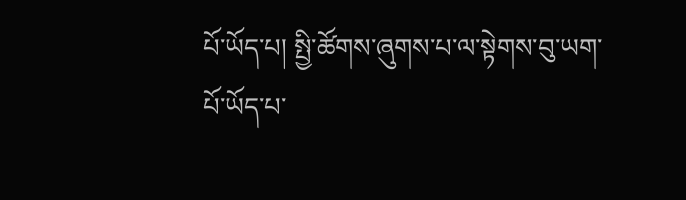པོ་ཡོད་པ། སྤྱི་ཚོགས་ཞུགས་པ་ལ་སྟེགས་བུ་ཡག་པོ་ཡོད་པ་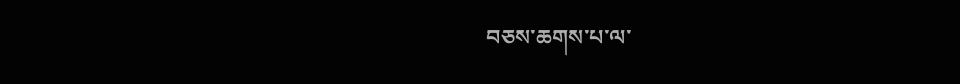བཅས་ཆགས་པ་ལ་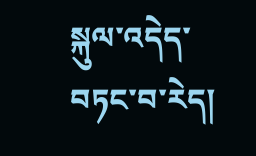སྐུལ་འདེད་བཏང་བ་རེད།